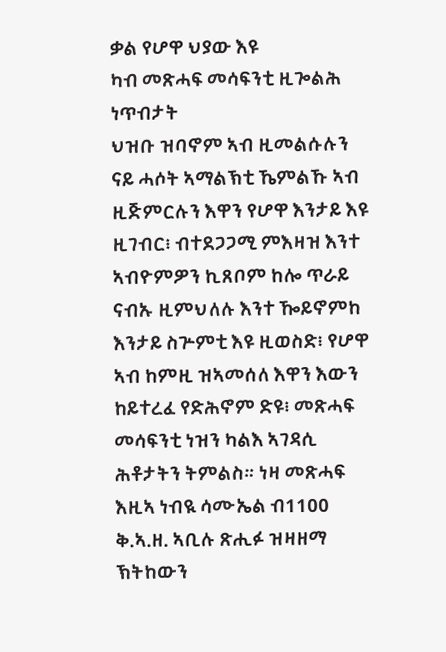ቃል የሆዋ ህያው እዩ
ካብ መጽሓፍ መሳፍንቲ ዚጐልሕ ነጥብታት
ህዝቡ ዝባኖም ኣብ ዚመልሱሉን ናይ ሓሶት ኣማልኽቲ ኼምልኹ ኣብ ዚጅምርሉን እዋን የሆዋ እንታይ እዩ ዚገብር፧ ብተደጋጋሚ ምእዛዝ እንተ ኣብዮምዎን ኪጸቦም ከሎ ጥራይ ናብኡ ዚምህለሉ እንተ ዀይኖምከ እንታይ ስጕምቲ እዩ ዚወስድ፧ የሆዋ ኣብ ከምዚ ዝኣመሰለ እዋን እውን ከይተረፈ የድሕኖም ድዩ፧ መጽሓፍ መሳፍንቲ ነዝን ካልእ ኣገዳሲ ሕቶታትን ትምልስ። ነዛ መጽሓፍ እዚኣ ነብዪ ሳሙኤል ብ1100 ቅ.ኣ.ዘ. ኣቢሉ ጽሒፉ ዝዛዘማ ኽትከውን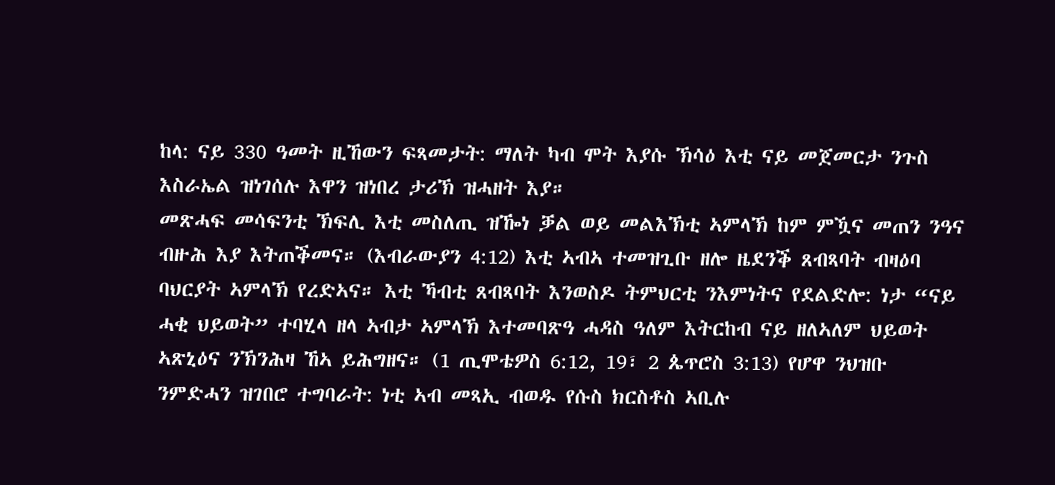ከላ: ናይ 330 ዓመት ዚኸውን ፍጻመታት: ማለት ካብ ሞት እያሱ ኽሳዕ እቲ ናይ መጀመርታ ንጉስ እስራኤል ዝነገሰሉ እዋን ዝነበረ ታሪኽ ዝሓዘት እያ።
መጽሓፍ መሳፍንቲ ኽፍሊ እቲ መስለጢ ዝዀነ ቓል ወይ መልእኽቲ ኣምላኽ ከም ምዃና መጠን ንዓና ብዙሕ እያ እትጠቕመና። (እብራውያን 4:12) እቲ ኣብኣ ተመዝጊቡ ዘሎ ዜደንቕ ጸብጻባት ብዛዕባ ባህርያት ኣምላኽ የረድኣና። እቲ ኻብቲ ጸብጻባት እንወስዶ ትምህርቲ ንእምነትና የደልድሎ: ነታ “ናይ ሓቂ ህይወት” ተባሂላ ዘላ ኣብታ ኣምላኽ እተመባጽዓ ሓዳስ ዓለም እትርከብ ናይ ዘለኣለም ህይወት ኣጽኒዕና ንኽንሕዛ ኸኣ ይሕግዘና። (1 ጢሞቴዎስ 6:12, 19፣ 2 ጴጥሮስ 3:13) የሆዋ ንህዝቡ ንምድሓን ዝገበሮ ተግባራት: ነቲ ኣብ መጻኢ ብወዱ የሱስ ክርስቶስ ኣቢሉ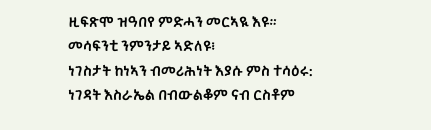ዚፍጽሞ ዝዓበየ ምድሓን መርኣዪ እዩ።
መሳፍንቲ ንምንታይ ኣድለዩ፧
ነገስታት ከነኣን ብመሪሕነት እያሱ ምስ ተሳዕሩ: ነገዳት እስራኤል በብውልቆም ናብ ርስቶም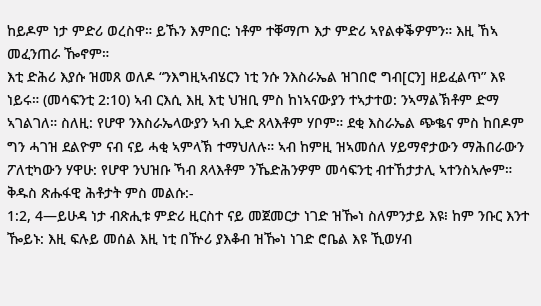ከይዶም ነታ ምድሪ ወረስዋ። ይኹን እምበር: ነቶም ተቐማጦ እታ ምድሪ ኣየልቀቕዎምን። እዚ ኸኣ መፈንጠራ ዀኖም።
እቲ ድሕሪ እያሱ ዝመጸ ወለዶ “ንእግዚኣብሄርን ነቲ ንሱ ንእስራኤል ዝገበሮ ግብ[ርን] ዘይፈልጥ” እዩ ነይሩ። (መሳፍንቲ 2:10) ኣብ ርእሲ እዚ እቲ ህዝቢ ምስ ከነኣናውያን ተኣታተወ: ንኣማልኽቶም ድማ ኣገልገለ። ስለዚ: የሆዋ ንእስራኤላውያን ኣብ ኢድ ጸላእቶም ሃቦም። ደቂ እስራኤል ጭቈና ምስ ከበዶም ግን ሓገዝ ደልዮም ናብ ናይ ሓቂ ኣምላኽ ተማህለሉ። ኣብ ከምዚ ዝኣመሰለ ሃይማኖታውን ማሕበራውን ፖለቲካውን ሃዋሁ: የሆዋ ንህዝቡ ኻብ ጸላእቶም ንኼድሕንዎም መሳፍንቲ ብተኸታታሊ ኣተንስኣሎም።
ቅዱስ ጽሑፋዊ ሕቶታት ምስ መልሱ:-
1:2, 4—ይሁዳ ነታ ብጽሒቱ ምድሪ ዚርስተ ናይ መጀመርታ ነገድ ዝዀነ ስለምንታይ እዩ፧ ከም ንቡር እንተ ዀይኑ: እዚ ፍሉይ መሰል እዚ ነቲ በዅሪ ያእቆብ ዝዀነ ነገድ ሮቤል እዩ ኺወሃብ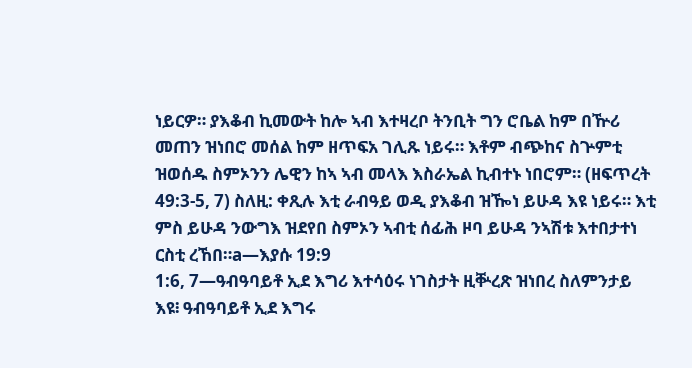ነይርዎ። ያእቆብ ኪመውት ከሎ ኣብ እተዛረቦ ትንቢት ግን ሮቤል ከም በዅሪ መጠን ዝነበሮ መሰል ከም ዘጥፍአ ገሊጹ ነይሩ። እቶም ብጭከና ስጕምቲ ዝወሰዱ ስምኦንን ሌዊን ከኣ ኣብ መላእ እስራኤል ኪብተኑ ነበሮም። (ዘፍጥረት 49:3-5, 7) ስለዚ: ቀጺሉ እቲ ራብዓይ ወዲ ያእቆብ ዝዀነ ይሁዳ እዩ ነይሩ። እቲ ምስ ይሁዳ ንውግእ ዝደየበ ስምኦን ኣብቲ ሰፊሕ ዞባ ይሁዳ ንኣሽቱ እተበታተነ ርስቲ ረኸበ።a—እያሱ 19:9
1:6, 7—ዓብዓባይቶ ኢደ እግሪ እተሳዕሩ ነገስታት ዚቝረጽ ዝነበረ ስለምንታይ እዩ፧ ዓብዓባይቶ ኢደ እግሩ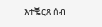እተቘርጸ ሰብ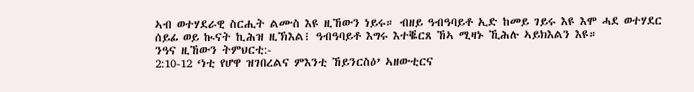ኣብ ወተሃደራዊ ስርሒት ልሙስ እዩ ዚኸውን ነይሩ። ብዘይ ዓብዓባይቶ ኢድ ከመይ ገይሩ እዩ እሞ ሓደ ወተሃደር ሰይፊ ወይ ኲናት ኪሕዝ ዚኽእል፧ ዓብዓባይቶ እግሩ እተቘርጸ ኸኣ ሚዛኑ ኺሕሉ ኣይክእልን እዩ።
ንዓና ዚኸውን ትምህርቲ:-
2:10-12 ‘ነቲ የሆዋ ዝገበረልና ምእንቲ ኸይንርስዕ’ ኣዘውቲርና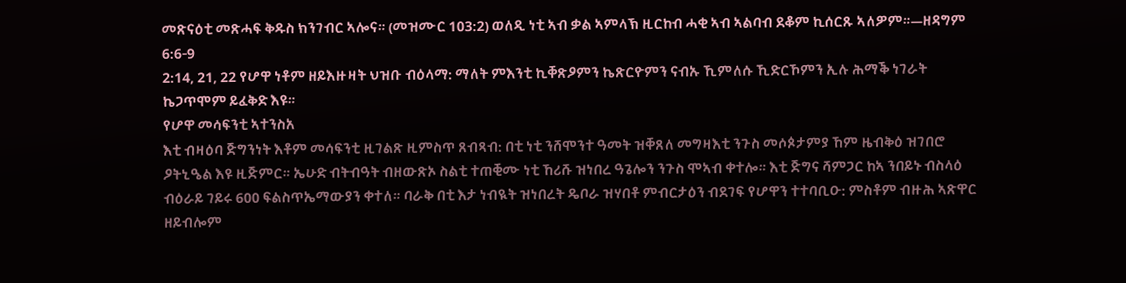መጽናዕቲ መጽሓፍ ቅዱስ ክንገብር ኣሎና። (መዝሙር 103:2) ወለዲ ነቲ ኣብ ቃል ኣምላኽ ዚርከብ ሓቂ ኣብ ኣልባብ ደቆም ኪሰርጹ ኣለዎም።—ዘዳግም 6:6-9
2:14, 21, 22 የሆዋ ነቶም ዘይእዙዛት ህዝቡ ብዕላማ: ማለት ምእንቲ ኪቐጽዖምን ኬጽርዮምን ናብኡ ኺምለሱ ኺድርኾምን ኢሉ ሕማቕ ነገራት ኬጋጥሞም ይፈቅድ እዩ።
የሆዋ መሳፍንቲ ኣተንስአ
እቲ ብዛዕባ ጅግንነት እቶም መሳፍንቲ ዚገልጽ ዚምስጥ ጸብጻብ: በቲ ነቲ ንሸሞንተ ዓመት ዝቐጸለ መግዛእቲ ንጉስ መሶጶታምያ ኸም ዜብቅዕ ዝገበሮ ዖትኒዔል እዩ ዚጅምር። ኤሁድ ብትብዓት ብዘውጽኦ ስልቲ ተጠቒሙ ነቲ ኸሪሹ ዝነበረ ዓጌሎን ንጉስ ሞኣብ ቀተሎ። እቲ ጅግና ሻምጋር ከኣ ንበይኑ ብስላዕ ብዕራይ ገይሩ 600 ፍልስጥኤማውያን ቀተለ። ባራቅ በቲ እታ ነብዪት ዝነበረት ዴቦራ ዝሃበቶ ምብርታዕን ብደገፍ የሆዋን ተተባቢዑ: ምስቶም ብዙሕ ኣጽዋር ዘይብሎም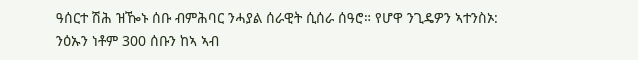ዓሰርተ ሽሕ ዝዀኑ ሰቡ ብምሕባር ንሓያል ሰራዊት ሲሰራ ሰዓሮ። የሆዋ ንጊዴዎን ኣተንስኦ: ንዕኡን ነቶም 300 ሰቡን ከኣ ኣብ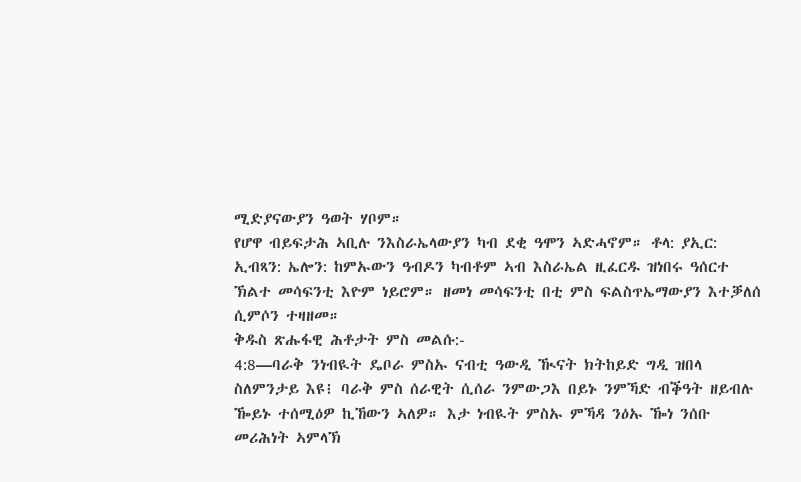ሚድያናውያን ዓወት ሃቦም።
የሆዋ ብይፍታሕ ኣቢሉ ንእስራኤላውያን ካብ ደቂ ዓሞን ኣድሓኖም። ቶላ: ያኢር: ኢብጻን: ኤሎን: ከምኡውን ዓብዶን ካብቶም ኣብ እስራኤል ዚፈርዱ ዝነበሩ ዓሰርተ ኽልተ መሳፍንቲ እዮም ነይሮም። ዘመነ መሳፍንቲ በቲ ምስ ፍልስጥኤማውያን እተቓለሰ ሲምሶን ተዛዘመ።
ቅዱስ ጽሑፋዊ ሕቶታት ምስ መልሱ:-
4:8—ባራቅ ንነብዪት ዴቦራ ምስኡ ናብቲ ዓውዲ ዂናት ክትከይድ ግዲ ዝበላ ስለምንታይ እዩ፧ ባራቅ ምስ ሰራዊት ሲሰራ ንምውጋእ በይኑ ንምኻድ ብቕዓት ዘይብሉ ዀይኑ ተሰሚዕዎ ኪኸውን ኣለዎ። እታ ነብዪት ምስኡ ምኻዳ ንዕኡ ዀነ ንሰቡ መሪሕነት ኣምላኽ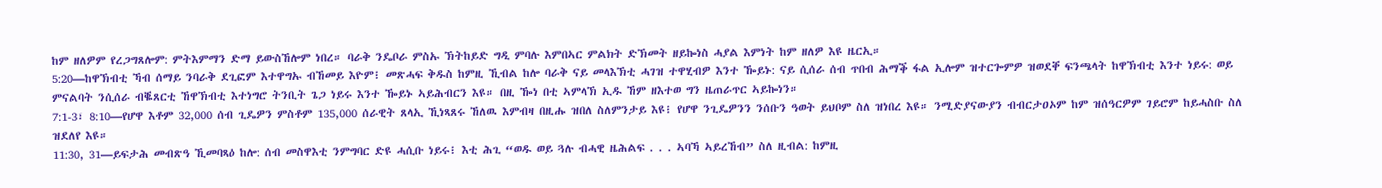ከም ዘለዎም የረጋግጸሎም: ምትእምማን ድማ ይውስኸሎም ነበረ። ባራቅ ንዴቦራ ምስኡ ኽትከይድ ግዲ ምባሉ እምበኣር ምልክት ድኽመት ዘይኰነስ ሓያል እምነት ከም ዘለዎ እዩ ዜርኢ።
5:20—ከዋኽብቲ ኻብ ሰማይ ንባራቅ ደጊፎም እተዋግኡ ብኸመይ እዮም፧ መጽሓፍ ቅዱስ ከምዚ ኺብል ከሎ ባራቅ ናይ መላእኽቲ ሓገዝ ተዋሂብዎ እንተ ዀይኑ: ናይ ሲሰራ ሰብ ጥበብ ሕማቕ ፋል ኢሎም ዝተርጐምዎ ዝወደቐ ፍንጫላት ከዋኽብቲ እንተ ነይሩ: ወይ ምናልባት ንሲሰራ ብቘጸርቲ ኸዋኽብቲ እተነግሮ ትንቢት ጌጋ ነይሩ እንተ ዀይኑ ኣይሕብርን እዩ። በዚ ዀነ በቲ ኣምላኽ ኢዱ ኸም ዘእተወ ግን ዜጠራጥር ኣይኰነን።
7:1-3፣ 8:10—የሆዋ እቶም 32,000 ሰብ ጊዴዎን ምስቶም 135,000 ሰራዊት ጸላኢ ኺነጻጸሩ ኸለዉ እምብዛ በዚሑ ዝበለ ስለምንታይ እዩ፧ የሆዋ ንጊዴዎንን ንሰቡን ዓወት ይህቦም ስለ ዝነበረ እዩ። ንሚድያናውያን ብብርታዐኦም ከም ዝሰዓርዎም ገይሮም ከይሓስቡ ስለ ዝደለየ እዩ።
11:30, 31—ይፍታሕ መብጽዓ ኺመባጻዕ ከሎ: ሰብ መስዋእቲ ንምግባር ድዩ ሓሲቡ ነይሩ፧ እቲ ሕጊ “ወዱ ወይ ጓሉ ብሓዊ ዜሕልፍ . . . ኣባኻ ኣይረኸብ” ስለ ዚብል: ከምዚ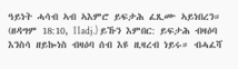ዓይነት ሓሳብ ኣብ ኣእምሮ ይፍታሕ ፈጺሙ ኣይነበረን። (ዘዳግም 18:10, 11adj.) ይኹን እምበር: ይፍታሕ ብዛዕባ እንስሳ ዘይኰነስ ብዛዕባ ሰብ እዩ ዚዛረብ ነይሩ። ብሓፈሻ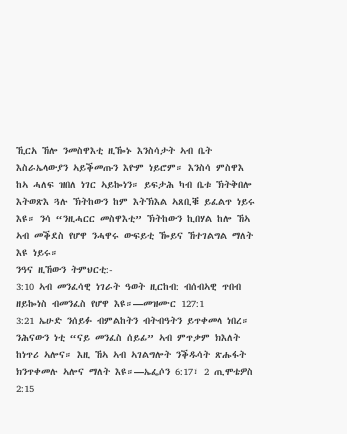ኺርአ ኸሎ ንመስዋእቲ ዚዀኑ እንስሳታት ኣብ ቤት እስራኤላውያን ኣይቕመጡን እዮም ነይሮም። እንስሳ ምስዋእ ከኣ ሓለፍ ዝበለ ነገር ኣይኰነን። ይፍታሕ ካብ ቤቱ ኽትቅበሎ እትወጽእ ጓሉ ኽትከውን ከም እትኽእል ኣጸቢቑ ይፈልጥ ነይሩ እዩ። ንሳ “ንዚሓርር መስዋእቲ” ኽትከውን ኪበሃል ከሎ ኸኣ ኣብ መቕደስ የሆዋ ንሓዋሩ ውፍይቲ ዀይና ኸተገልግል ማለት እዩ ነይሩ።
ንዓና ዚኸውን ትምህርቲ:-
3:10 ኣብ መንፈሳዊ ነገራት ዓወት ዚርከብ: ብሰብኣዊ ጥበብ ዘይኰነስ ብመንፈስ የሆዋ እዩ።—መዝሙር 127:1
3:21 ኤሁድ ንሰይፉ ብምልከትን ብትብዓትን ይጥቀመላ ነበረ። ንሕናውን ነቲ “ናይ መንፈስ ሰይፊ” ኣብ ምጥቃም ክእለት ከነጥሪ ኣሎና። እዚ ኸኣ ኣብ ኣገልግሎት ንቕዱሳት ጽሑፋት ክንጥቀመሉ ኣሎና ማለት እዩ።—ኤፌሶን 6:17፣ 2 ጢሞቴዎስ 2:15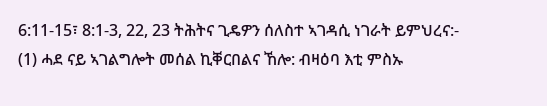6:11-15፣ 8:1-3, 22, 23 ትሕትና ጊዴዎን ሰለስተ ኣገዳሲ ነገራት ይምህረና:- (1) ሓደ ናይ ኣገልግሎት መሰል ኪቐርበልና ኸሎ: ብዛዕባ እቲ ምስኡ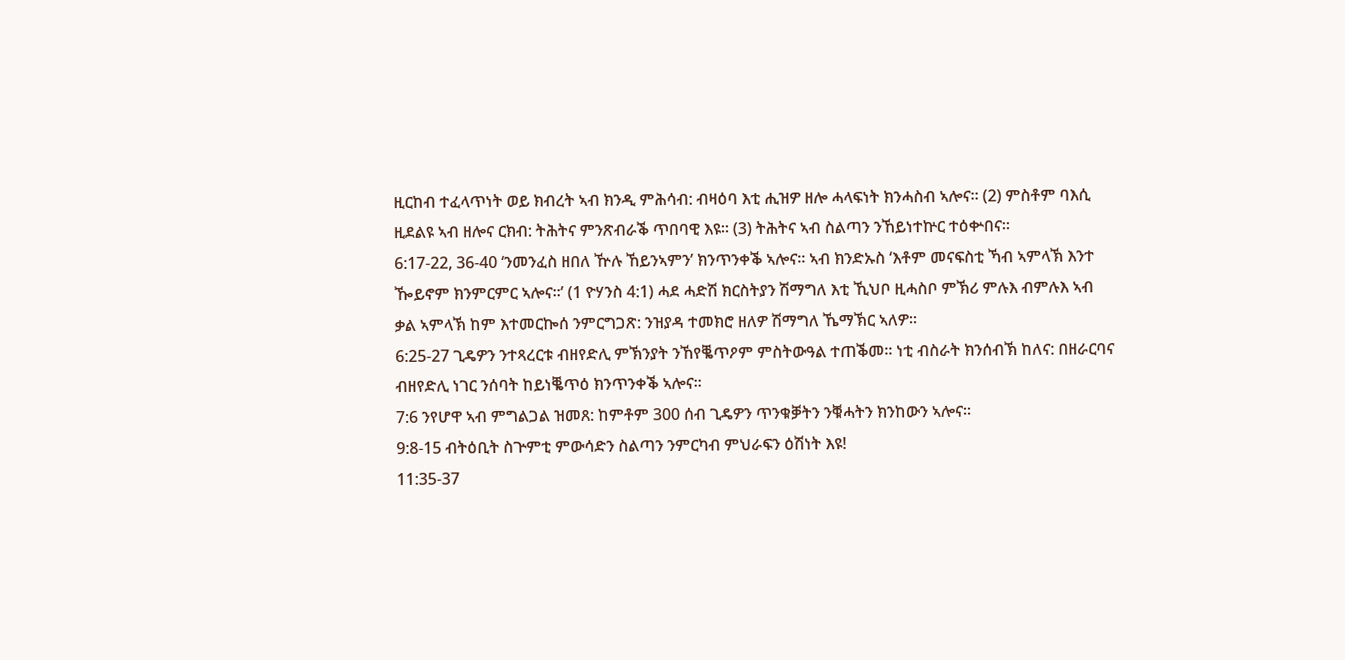ዚርከብ ተፈላጥነት ወይ ክብረት ኣብ ክንዲ ምሕሳብ: ብዛዕባ እቲ ሒዝዎ ዘሎ ሓላፍነት ክንሓስብ ኣሎና። (2) ምስቶም ባእሲ ዚደልዩ ኣብ ዘሎና ርክብ: ትሕትና ምንጽብራቕ ጥበባዊ እዩ። (3) ትሕትና ኣብ ስልጣን ንኸይነተኵር ተዕቍበና።
6:17-22, 36-40 ‘ንመንፈስ ዘበለ ዅሉ ኸይንኣምን’ ክንጥንቀቕ ኣሎና። ኣብ ክንድኡስ ‘እቶም መናፍስቲ ኻብ ኣምላኽ እንተ ዀይኖም ክንምርምር ኣሎና።’ (1 ዮሃንስ 4:1) ሓደ ሓድሽ ክርስትያን ሽማግለ እቲ ኺህቦ ዚሓስቦ ምኽሪ ምሉእ ብምሉእ ኣብ ቃል ኣምላኽ ከም እተመርኰሰ ንምርግጋጽ: ንዝያዳ ተመክሮ ዘለዎ ሽማግለ ኼማኽር ኣለዎ።
6:25-27 ጊዴዎን ንተጻረርቱ ብዘየድሊ ምኽንያት ንኸየቘጥዖም ምስትውዓል ተጠቕመ። ነቲ ብስራት ክንሰብኽ ከለና: በዘራርባና ብዘየድሊ ነገር ንሰባት ከይነቘጥዕ ክንጥንቀቕ ኣሎና።
7:6 ንየሆዋ ኣብ ምግልጋል ዝመጸ: ከምቶም 300 ሰብ ጊዴዎን ጥንቁቓትን ንቑሓትን ክንከውን ኣሎና።
9:8-15 ብትዕቢት ስጕምቲ ምውሳድን ስልጣን ንምርካብ ምህራፍን ዕሽነት እዩ!
11:35-37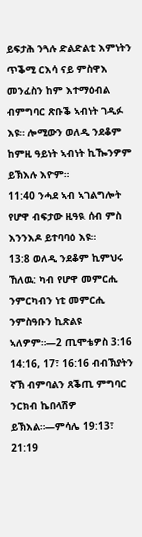ይፍታሕ ንጓሉ ድልድልቲ እምነትን ጥቕሚ ርእሳ ናይ ምስዋእ መንፈስን ከም እተማዕብል ብምግባር ጽቡቕ ኣብነት ገዲፉ እዩ። ሎሚውን ወለዲ ንደቆም ከምዚ ዓይነት ኣብነት ኪዀንዎም ይኽእሉ እዮም።
11:40 ንሓደ ኣብ ኣገልግሎት የሆዋ ብፍታው ዚዓዪ ሰብ ምስ እንንእዶ ይተባባዕ እዩ።
13:8 ወለዲ ንደቆም ኪምህሩ ኸለዉ: ካብ የሆዋ መምርሒ ንምርካብን ነቲ መምርሒ ንምስዓቡን ኪጽልዩ ኣለዎም።—2 ጢሞቴዎስ 3:16
14:16, 17፣ 16:16 ብብኽያትን ኛኽ ብምባልን ጸቕጢ ምግባር ንርክብ ኬበላሽዎ ይኽእል።—ምሳሌ 19:13፣ 21:19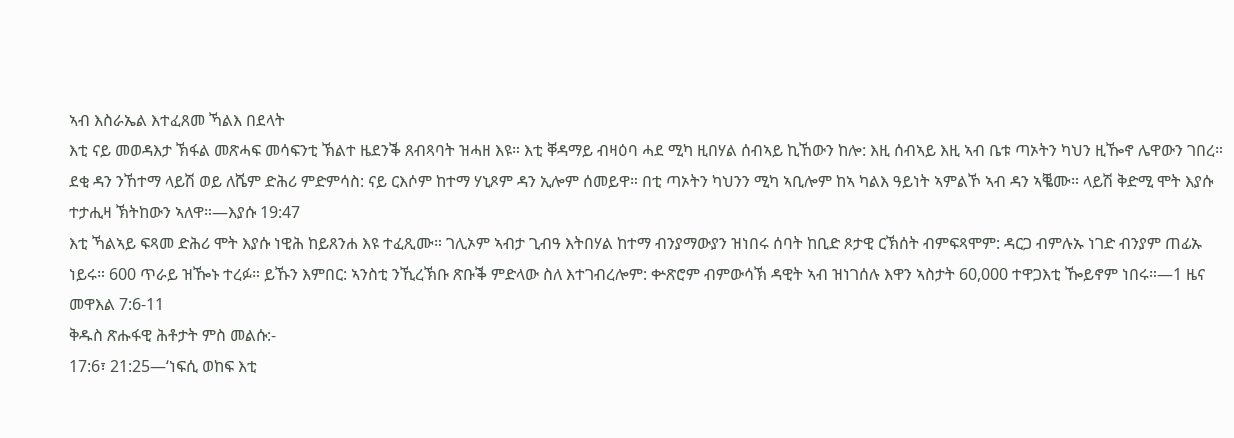ኣብ እስራኤል እተፈጸመ ኻልእ በደላት
እቲ ናይ መወዳእታ ኽፋል መጽሓፍ መሳፍንቲ ኽልተ ዜደንቕ ጸብጻባት ዝሓዘ እዩ። እቲ ቐዳማይ ብዛዕባ ሓደ ሚካ ዚበሃል ሰብኣይ ኪኸውን ከሎ: እዚ ሰብኣይ እዚ ኣብ ቤቱ ጣኦትን ካህን ዚዀኖ ሌዋውን ገበረ። ደቂ ዳን ንኸተማ ላይሽ ወይ ለሼም ድሕሪ ምድምሳስ: ናይ ርእሶም ከተማ ሃኒጾም ዳን ኢሎም ሰመይዋ። በቲ ጣኦትን ካህንን ሚካ ኣቢሎም ከኣ ካልእ ዓይነት ኣምልኾ ኣብ ዳን ኣቘሙ። ላይሽ ቅድሚ ሞት እያሱ ተታሒዛ ኽትከውን ኣለዋ።—እያሱ 19:47
እቲ ኻልኣይ ፍጻመ ድሕሪ ሞት እያሱ ነዊሕ ከይጸንሐ እዩ ተፈጺሙ። ገሊኦም ኣብታ ጊብዓ እትበሃል ከተማ ብንያማውያን ዝነበሩ ሰባት ከቢድ ጾታዊ ርኽሰት ብምፍጻሞም: ዳርጋ ብምሉኡ ነገድ ብንያም ጠፊኡ ነይሩ። 600 ጥራይ ዝዀኑ ተረፉ። ይኹን እምበር: ኣንስቲ ንኺረኽቡ ጽቡቕ ምድላው ስለ እተገብረሎም: ቍጽሮም ብምውሳኽ ዳዊት ኣብ ዝነገሰሉ እዋን ኣስታት 60,000 ተዋጋእቲ ዀይኖም ነበሩ።—1 ዜና መዋእል 7:6-11
ቅዱስ ጽሑፋዊ ሕቶታት ምስ መልሱ:-
17:6፣ 21:25—‘ነፍሲ ወከፍ እቲ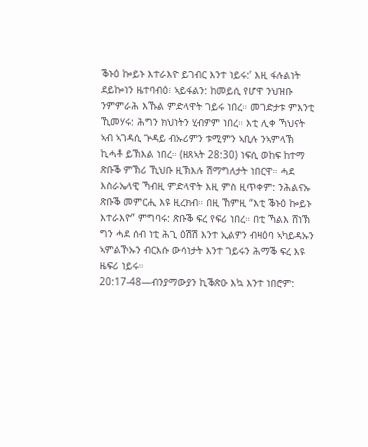ቕኑዕ ኰይኑ እተራእዮ ይገብር እንተ ነይሩ:’ እዚ ፋሉልነት ደይኰነን ዜተባብዕ፧ ኣይፋልን: ከመይሲ የሆዋ ንህዝቡ ንምምራሕ እኹል ምድላዋት ገይሩ ነበረ። መገድታቱ ምእንቲ ኺመሃሩ: ሕግን ክህነትን ሂብዎም ነበረ። እቲ ሊቀ ኻህናት ኣብ ኣገዳሲ ጕዳይ ብኡሪምን ቱሚምን ኣቢሉ ንኣምላኽ ኪሓቶ ይኽእል ነበረ። (ዘጸኣት 28:30) ነፍሲ ወከፍ ከተማ ጽቡቕ ምኽሪ ኺህቡ ዚኽእሉ ሽማግለታት ነበርዋ። ሓደ እስራኤላዊ ኻብዚ ምድላዋት እዚ ምስ ዚጥቀም: ንሕልናኡ ጽቡቕ መምርሒ እዩ ዚረክብ። በዚ ኸምዚ “እቲ ቕኑዕ ኰይኑ እተራእዮ” ምግባሩ: ጽቡቕ ፍረ የፍሪ ነበረ። በቲ ኻልእ ሸነኽ ግን ሓደ ሰብ ነቲ ሕጊ ዕሽሽ እንተ ኢልዎን ብዛዕባ ኣካይዳኡን ኣምልኾኡን ብርእሱ ውሳነታት እንተ ገይሩን ሕማቕ ፍረ እዩ ዜፍሪ ነይሩ።
20:17-48—ብንያማውያን ኪቕጽዑ እኳ እንተ ነበሮም: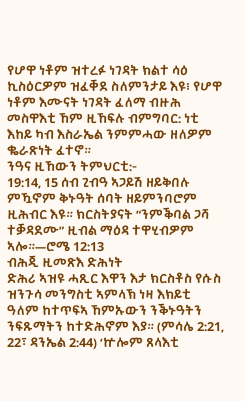የሆዋ ነቶም ዝተረፉ ነገዳት ክልተ ሳዕ ኪስዕርዎም ዝፈቐደ ስለምንታይ እዩ፧ የሆዋ ነቶም እሙናት ነገዳት ፈለማ ብዙሕ መስዋእቲ ኸም ዚኸፍሉ ብምግባር: ነቲ እከይ ካብ እስራኤል ንምምሓው ዘለዎም ቈራጽነት ፈተኖ።
ንዓና ዚኸውን ትምህርቲ:-
19:14, 15 ሰብ ጊብዓ ኣጋይሽ ዘይቅበሉ ምዃኖም ቅኑዓት ሰባት ዘይምንባሮም ዚሕብር እዩ። ክርስትያናት “ንምቕባል ጋሻ ተቓዳደሙ” ዚብል ማዕዳ ተዋሂብዎም ኣሎ።—ሮሜ 12:13
ብሕጂ ዚመጽእ ድሕነት
ድሕሪ ኣዝዩ ሓጺር እዋን እታ ክርስቶስ የሱስ ዝንጉሳ መንግስቲ ኣምላኽ ነዛ እክይቲ ዓለም ከተጥፍኣ ኸምኡውን ንቕኑዓትን ንፍጹማትን ከተድሕኖም እያ። (ምሳሌ 2:21, 22፣ ዳንኤል 2:44) ‘ኵሎም ጸላእቲ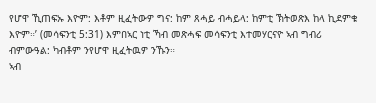የሆዋ ኺጠፍኡ እዮም: እቶም ዚፈትውዎ ግና: ከም ጸሓይ ብሓይላ: ከምቲ ኽትወጽእ ከላ ኪደምቁ እዮም።’ (መሳፍንቲ 5:31) እምበኣር ነቲ ኻብ መጽሓፍ መሳፍንቲ እተመሃርናዮ ኣብ ግብሪ ብምውዓል: ካብቶም ንየሆዋ ዚፈትዉዎ ንኹን።
ኣብ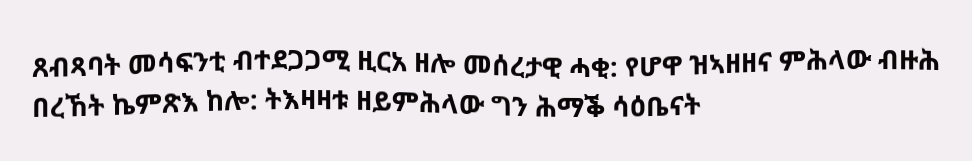ጸብጻባት መሳፍንቲ ብተደጋጋሚ ዚርአ ዘሎ መሰረታዊ ሓቂ: የሆዋ ዝኣዘዘና ምሕላው ብዙሕ በረኸት ኬምጽእ ከሎ: ትእዛዛቱ ዘይምሕላው ግን ሕማቕ ሳዕቤናት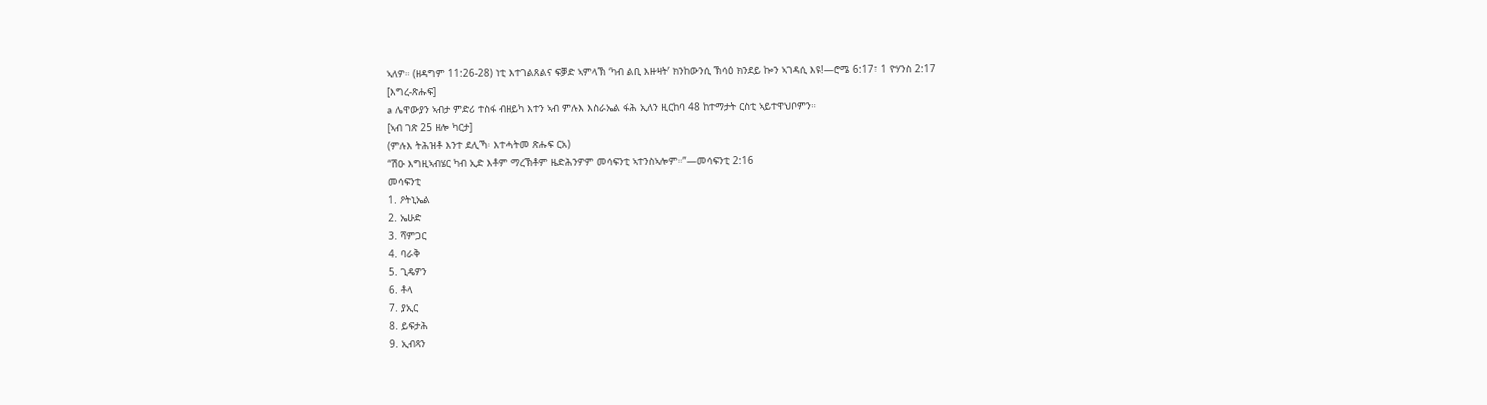ኣለዎ። (ዘዳግም 11:26-28) ነቲ እተገልጸልና ፍቓድ ኣምላኽ ‘ካብ ልቢ እዙዛት’ ክንከውንሲ ኽሳዕ ክንደይ ኰን ኣገዳሲ እዩ!—ሮሜ 6:17፣ 1 ዮሃንስ 2:17
[እግረ-ጽሑፍ]
a ሌዋውያን ኣብታ ምድሪ ተስፋ ብዘይካ እተን ኣብ ምሉእ እስራኤል ፋሕ ኢለን ዚርከባ 48 ከተማታት ርስቲ ኣይተዋህቦምን።
[ኣብ ገጽ 25 ዘሎ ካርታ]
(ምሉእ ትሕዝቶ እንተ ደሊኻ፡ እተሓትመ ጽሑፍ ርአ)
“ሽዑ እግዚኣብሄር ካብ ኢድ እቶም ማረኽቶም ዜድሕንዎም መሳፍንቲ ኣተንስኣሎም።”—መሳፍንቲ 2:16
መሳፍንቲ
1. ዖትኒኤል
2. ኤሁድ
3. ሻምጋር
4. ባራቅ
5. ጊዴዎን
6. ቶላ
7. ያኢር
8. ይፍታሕ
9. ኢብጻን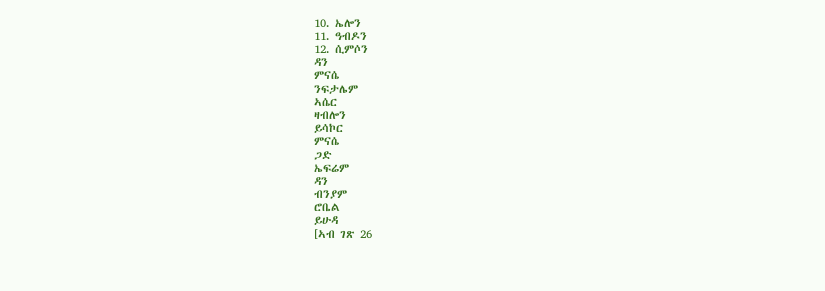10. ኤሎን
11. ዓብዶን
12. ሲምሶን
ዳን
ምናሴ
ንፍታሌም
ኣሴር
ዛብሎን
ይሳኮር
ምናሴ
ጋድ
ኤፍሬም
ዳን
ብንያም
ሮቤል
ይሁዳ
[ኣብ ገጽ 26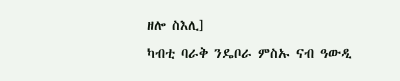ዘሎ ስእሊ]
ካብቲ ባራቅ ንዴቦራ ምስኡ ናብ ዓውዲ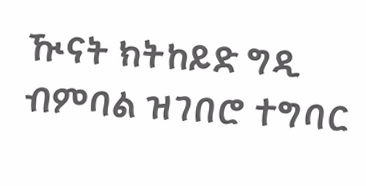ዂናት ክትከይድ ግዲ ብምባል ዝገበሮ ተግባር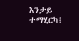እንታይ ተማሂርካ፧